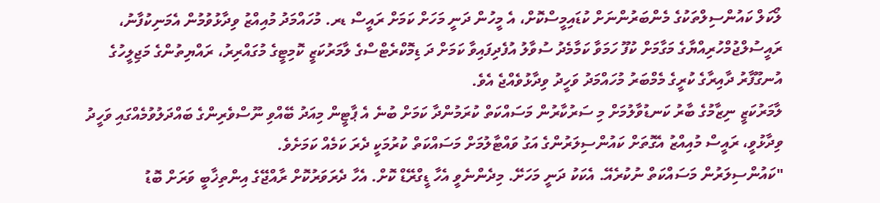ލޯކަލް ކައުންސިލްތަކުގެ މެންބަރުންނަށް ކުޑައިމީސްކޮށް، އެ މީހުން ދަނީ މަހަށް ކަމަށް ރައީސް ޑރ. މުހައްމަދު މުއިއްޒު ވިދާޅުވުމުން އެމަނިކުފާނު، ރައީސުލްޖުމްހުރިއްޔާގެ މަގާމަށް ކުފޫ ހަމަވާ ކަމާމެދު ސުވާލު އުފެދިފައިވާ ކަމަށް ދަ ޑިމޮކްރެޓްސްގެ ލާމަރުކަޒީ ކޮމިޓީގެ މުގައްރިރު، ރައްޔިތުންގެ މަޖިލީހުގެ އުނގޫފާރު ދާއިރާގެ ކުރީގެ މެމްބަރު މުހައްމަދު ވަހީދު ވިދާޅުވެއްޖެ އެވެ.
ލާމަރުކަޒީ ނިޒާމުގެ ބާރު ކަނޑުވާލުމަށް މި ސަރުކާރުން މަސައްކަތް ކުރަމުންދާ ކަމަށް ބުނެ އެ ޕާޓީން މިއަދު ބޭއްވި ނޫސްވެރިންގެ ބައްދަލުވުމެއްގައި ވަހީދު ވިދާޅުވީ، ރައީސް މުއިއްޒު އެގޮތަށް ކައުންސިލަރުންގެ އަގު ވައްޓާލުމަށް މަސައްކަތް ކުރުމަކީ ދެރަ ކަމެއް ކަމަށެވެ.
"ކައުންސިލަރުން މަސައްކަތް ނުކުރެއޭ. އެކަކު ދަނީ މަހަށޭ. މިދެންނެވީ އެހާ ޑީގްރޭޑް ކޮށް. އެހާ ދެރަވަރުކޮށް ރާއްޖޭގެ އިންތިޚާބީ ވަރަށް ބޮޑު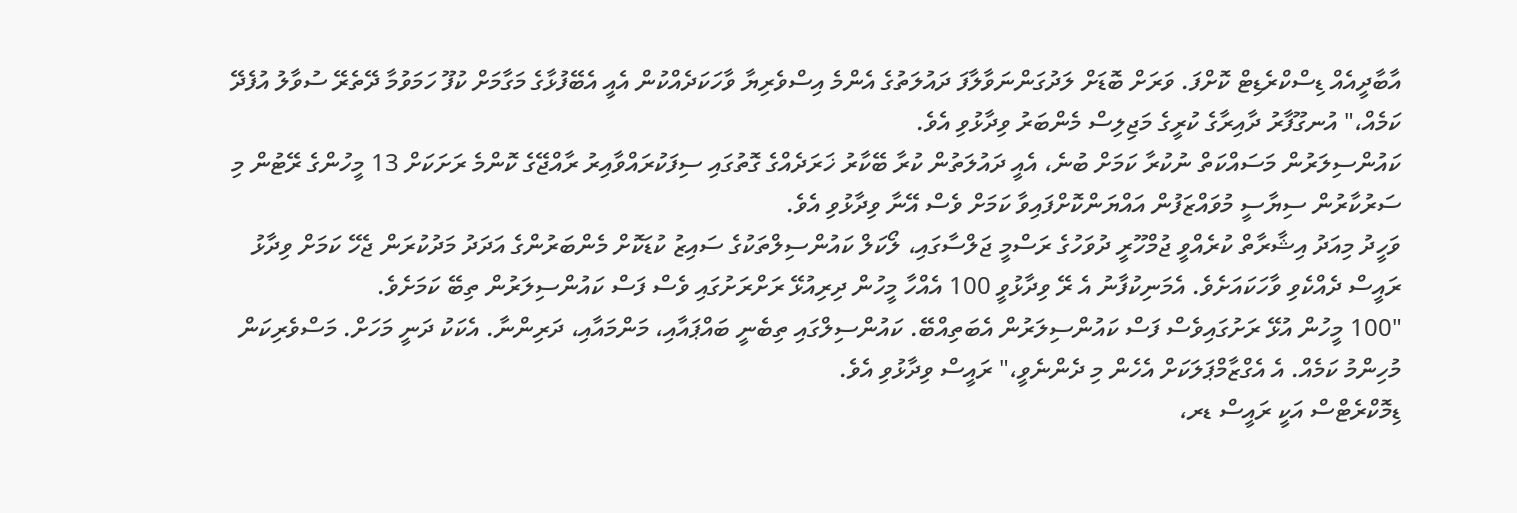އާބާދީއެއް ޑިސްކްރެޑިޓް ކޮށްފަ. ވަރަށް ބޮޑަށް ލަދުގަންނަވާލާފަ ދައުލަތުގެ އެންމެ އިސްވެރިޔާ ވާހަކަދެއްކުން އެއީ އެބޭފުޅާގެ މަގާމަށް ކުފޫ ހަމަވުމާ ދޭތެރޭ ސުވާލު އުފެދޭ ކަމެއް،" އުނގޫފާރު ދާއިރާގެ ކުރީގެ މަޖިލިސް މެންބަރު ވިދާޅުވި އެވެ.
ކައުންސިލަރުން މަސައްކަތް ނުކުރާ ކަމަށް ބުނެ، އެއީ ދައުލަތުން ކުރާ ބޭކާރު ޚަރަދެއްގެ ގޮތުގައި ސިފަކުރައްވާއިރު ރާއްޖޭގެ ކޮންމެ ރަށަކަށް 13 މީހުންގެ ރޭޓުން މި ސަރުކާރުން ސިޔާސީ މުވައްޒަފުން އައްޔަންކޮށްފައިވާ ކަމަށް ވެސް އޭނާ ވިދާޅުވި އެވެ.
ވަހީދު މިއަދު އިޝާރާތް ކުރެއްވީ ޖުމްހޫރީ ދުވަހުގެ ރަސްމީ ޖަލްސާގައި، ލޯކަލް ކައުންސިލްތަކުގެ ސައިޒު ކުޑަކޮށް މެންބަރުންގެ އަދަދު މަދުކުރަން ޖެހޭ ކަމަށް ވިދާޅު ރައީސް ދެއްކެވި ވާހަކައަށެވެ. އެމަނިކުފާނު އެ ރޭ ވިދާޅުވީ 100 އެއްހާ މީހުން ދިރިއުޅޭ ރަށްރަށުގައި ވެސް ފަސް ކައުންސިލަރުން ތިބޭ ކަމަށެވެ.
"100 މީހުން އުޅޭ ރަށުގައިވެސް ފަސް ކައުންސިލަރުން އެބަތިއްބޭ. ކައުންސިލްގައި ތިބެނީ ބައްޕައާއި، މަންމައާއި، ދަރިންނާ. އެކަކު ދަނީ މަހަށް. މަސްވެރިކަން މުހިންމު ކަމެއް. އެ އެގްޒާމްޕަލަކަށް އެހެން މި ދެންނެވީ،" ރައީސް ވިދާޅުވި އެވެ.
ޑިމޮކްރެޓްސް އަކީ ރައީސް ޑރ،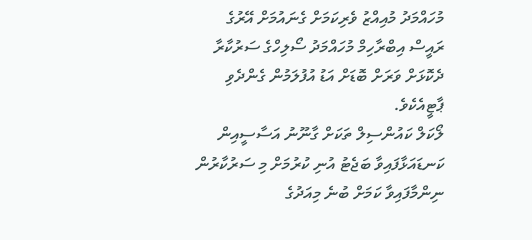މުހައްމަދު މުއިއްޒު ވެރިކަމަށް ގެނައުމަށް އޭރުގެ ރައީސް އިބްރާހިމް މުހައްމަދު ސޯލިހްގެ ސަރުކާރާ ދެކޮޅަށް ވަރަށް ބޮޑަށް އަޑު އުފުލަމުން ގެންދެވި ޕާޓީއެކެވެ.
ލޯކަލް ކައުންސިލް ތަކަށް ގާނޫނު އަސާސީއިން ކަނޑައަޅާފައިވާ ބަޖެޓު އުނި ކުރުމަށް މި ސަރުކާރުން ނިންމާފައިވާ ކަމަށް ބުނެ މިއަދުގެ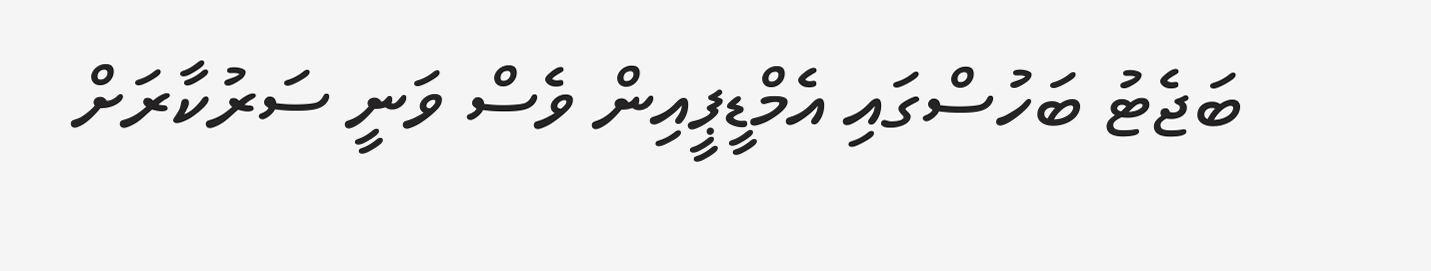ބަޖެޓު ބަހުސްގައި އެމްޑީޕީއިން ވެސް ވަނީ ސަރުކާރަށް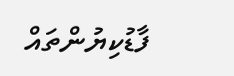ފާޑުކިޔުންތައް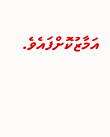އަމާޒުކޮށްފައެވެ.